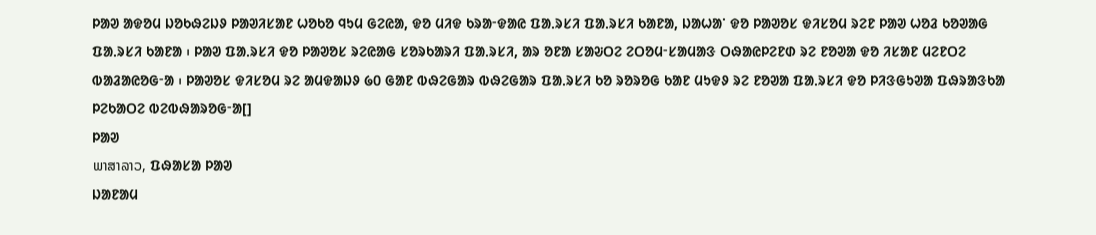ᱞᱟᱣ ᱟᱫᱚᱢ ᱡᱚᱠᱷᱮᱡᱽ ᱞᱟᱣᱤᱥᱟᱱ ᱦᱚᱠᱚ ᱧᱩᱢ ᱜᱮᱭᱟ, ᱫᱚ ᱢᱤᱫ ᱠᱨᱟᱼᱫᱟᱭ ᱯᱟᱹᱨᱥᱤ ᱯᱟᱹᱨᱥᱤ ᱠᱟᱱᱟ, ᱡᱟᱦᱟᱸ ᱫᱚ ᱞᱟᱣᱚᱥ ᱫᱤᱥᱚᱢ ᱨᱮᱱ ᱞᱟᱣ ᱦᱚᱲ ᱠᱚᱣᱟᱜ ᱯᱟᱹᱨᱥᱤ ᱠᱟᱱᱟ ᱾ ᱞᱟᱣ ᱯᱟᱹᱨᱥᱤ ᱫᱚ ᱞᱟᱣᱚᱥ ᱨᱮᱭᱟᱜ ᱥᱚᱨᱠᱟᱨᱤ ᱯᱟᱹᱨᱥᱤ, ᱟᱨ ᱚᱱᱟ ᱥᱟᱶᱛᱮ ᱮᱛᱚᱢᱼᱥᱟᱢᱟᱝ ᱛᱷᱟᱭᱞᱮᱱᱰ ᱨᱮ ᱱᱚᱣᱟ ᱫᱚ ᱤᱥᱟᱱ ᱢᱮᱱᱛᱮ ᱵᱟᱲᱟᱭᱚᱜᱼᱟ ᱾ ᱞᱟᱣᱚᱥ ᱫᱤᱥᱚᱢ ᱨᱮ ᱟᱢᱫᱟᱡᱽ ᱙᱐ ᱜᱟᱱ ᱵᱷᱮᱜᱟᱨ ᱵᱷᱮᱜᱟᱨ ᱯᱟᱹᱨᱥᱤ ᱠᱚ ᱨᱚᱨᱚᱜ ᱠᱟᱱ ᱢᱩᱫᱽ ᱨᱮ ᱱᱚᱣᱟ ᱯᱟᱹᱨᱥᱤ ᱫᱚ ᱞᱤᱝᱜᱩᱣᱟ ᱯᱷᱨᱟᱝᱠᱟ ᱞᱮᱠᱟᱛᱮ ᱵᱮᱵᱷᱟᱨᱚᱜᱼᱟ[]
ᱞᱟᱣ
ພາສາລາວ, ᱯᱷᱟᱥᱟ ᱞᱟᱣ
ᱡᱟᱱᱟᱢ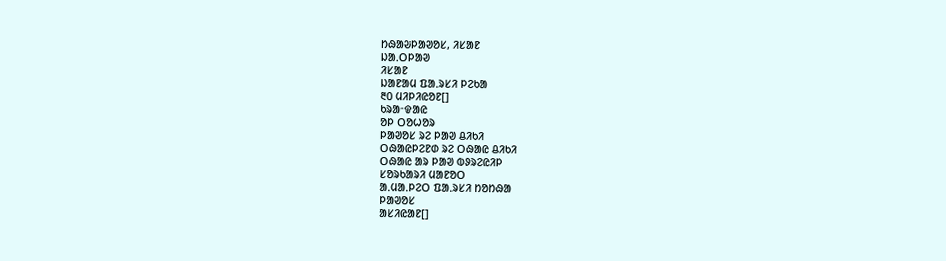ᱴᱷᱟᱶᱞᱟᱣᱚᱥ, ᱤᱥᱟᱱ
ᱡᱟᱹᱛᱞᱟᱣ
ᱤᱥᱟᱱ
ᱡᱟᱱᱟᱢ ᱯᱟᱹᱨᱥᱤ ᱞᱮᱠᱟ
᱓᱐ ᱢᱤᱞᱤᱭᱚᱱ[]
ᱠᱨᱟᱼᱫᱟᱭ
ᱚᱞ ᱛᱚᱦᱚᱨ
ᱞᱟᱣᱚᱥ ᱨᱮ ᱞᱟᱣ ᱪᱤᱠᱤ
ᱛᱷᱟᱭᱞᱮᱱᱰ ᱨᱮ ᱛᱷᱟᱭ ᱪᱤᱠᱤ
ᱛᱷᱟᱭ ᱟᱨ ᱞᱟᱣ ᱵᱽᱨᱮᱭᱤᱞ
ᱥᱚᱨᱠᱟᱨᱤ ᱢᱟᱱᱚᱛ
ᱟᱹᱢᱟᱹᱞᱮᱛ ᱯᱟᱹᱨᱥᱤ ᱴᱚᱴᱷᱟ
ᱞᱟᱣᱚᱥ
ᱟᱥᱤᱭᱟᱱ[]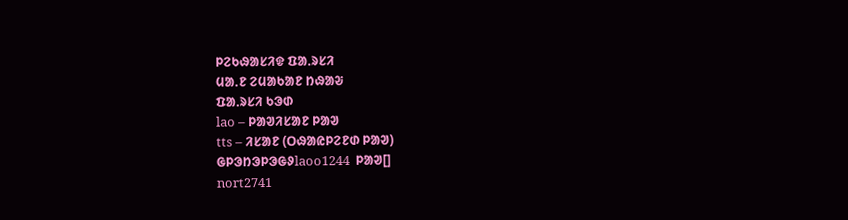ᱞᱮᱠᱷᱟᱥᱤᱫ ᱯᱟᱹᱨᱥᱤ
ᱢᱟᱹᱱ ᱮᱢᱟᱠᱟᱱ ᱴᱷᱟᱶ
ᱯᱟᱹᱨᱥᱤ ᱠᱳᱰ
lao – ᱞᱟᱣᱤᱥᱟᱱ ᱞᱟᱣ
tts – ᱤᱥᱟᱱ (ᱛᱷᱟᱭᱞᱮᱱᱰ ᱞᱟᱣ)
ᱜᱞᱳᱴᱳᱞᱳᱜᱽlaoo1244  ᱞᱟᱣ[]
nort2741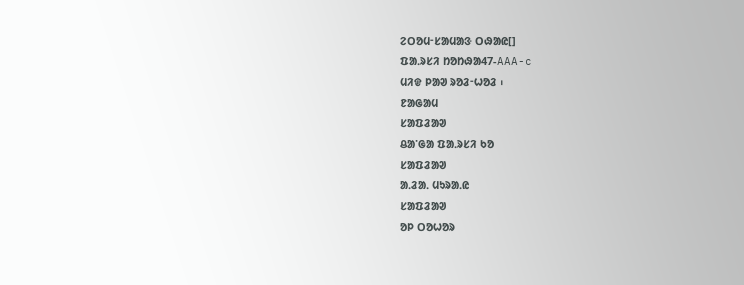ᱮᱛᱚᱢᱼᱥᱟᱢᱟᱝ ᱛᱷᱟᱭ[]
ᱯᱟᱹᱨᱥᱤ ᱴᱚᱴᱷᱟ47-AAA-c
ᱢᱤᱫ ᱞᱟᱣ ᱨᱚᱲᱼᱦᱚᱲ ᱾
ᱱᱟᱜᱟᱢ
ᱥᱟᱯᱲᱟᱣ
ᱪᱟᱸᱜᱟ ᱯᱟᱹᱨᱥᱤ ᱠᱚ
ᱥᱟᱯᱲᱟᱣ
ᱟᱹᱲᱟᱹ ᱢᱩᱨᱟᱹᱭ
ᱥᱟᱯᱲᱟᱣ
ᱚᱞ ᱛᱚᱦᱚᱨ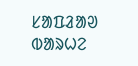ᱥᱟᱯᱲᱟᱣ
ᱵᱟᱨᱦᱮ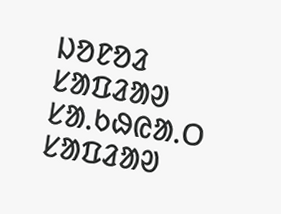ᱡᱚᱱᱚᱲ
ᱥᱟᱯᱲᱟᱣ
ᱥᱟᱹᱠᱷᱭᱟᱹᱛ
ᱥᱟᱯᱲᱟᱣ